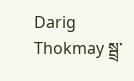Darig Thokmay སྦྲ་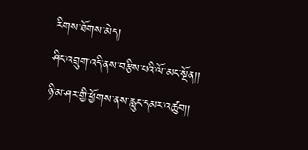རིགས་ཐོགས་མེད།
ཤིང་འབྲུག་འདི་ནས་བརྩིས་པའི་ལོ་མང་སྔོན།།
ཉི་མ་ཤར་གྱི་ཕྱོགས་ནས་རླུང་དམར་འཚུབ།།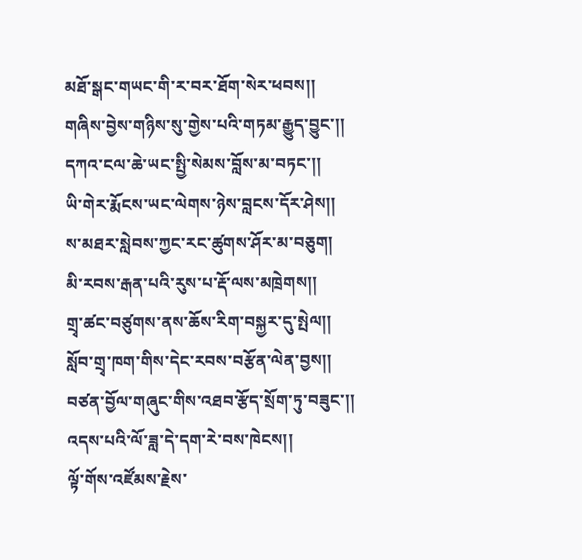མཐོ་སྒང་གཡང་གི་ར་བར་ཐོག་སེར་ཕབས།།
གཞིས་བྱེས་གཉིས་སུ་གྱེས་པའི་གཏམ་རྒྱུད་བྱུང་།།
དཀའ་ངལ་ཆེ་ཡང་སྤྱི་སེམས་བློས་མ་བཏང་།།
ཡི་གེར་རྨོངས་ཡང་ལེགས་ཉེས་བླངས་དོར་ཤེས།།
ས་མཐར་སླེབས་ཀྱང་རང་ཚུགས་ཤོར་མ་བཅུག།
མི་རབས་རྒན་པའི་རུས་པ་རྡོ་ལས་མཁྲེགས།།
གྲྭ་ཚང་བཙུགས་ནས་ཆོས་རིག་བསྐྱར་དུ་སྤེལ།།
སློབ་གྲྭ་ཁག་གིས་དེང་རབས་བརྩོན་ལེན་བྱས།།
བཙན་བྱོལ་གཞུང་གིས་འཐབ་རྩོད་སྲོག་ཏུ་བཟུང་།།
འདས་པའི་ལོ་ཟླ་དེ་དག་རེ་བས་ཁེངས།།
ལྟོ་གོས་འཛོམས་རྗེས་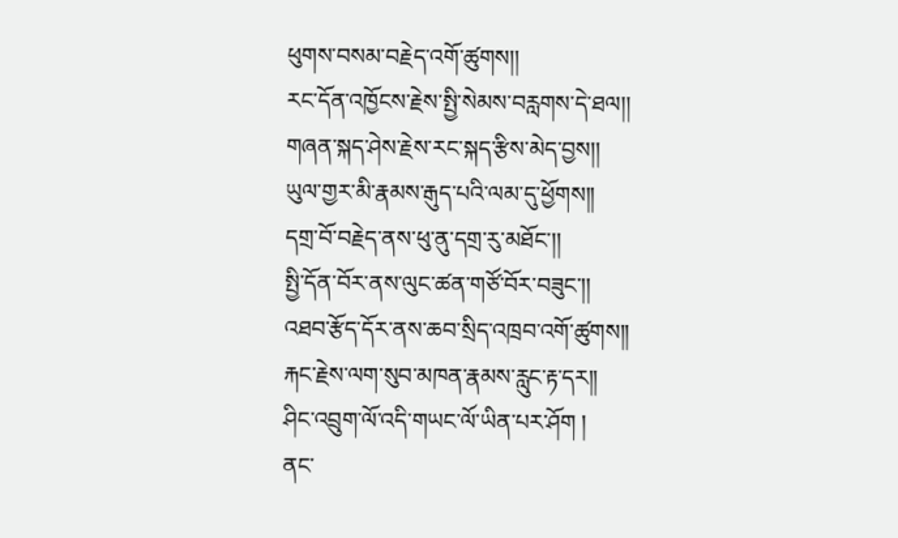ཕུགས་བསམ་བརྗེད་འགོ་ཚུགས།།
རང་དོན་འཁྱོངས་རྗེས་སྤྱི་སེམས་བརླགས་དེ་ཐལ།།
གཞན་སྐད་ཤེས་རྗེས་རང་སྐད་རྩིས་མེད་བྱས།།
ཡུལ་གྱར་མི་རྣམས་རྒུད་པའི་ལམ་དུ་ཕྱོགས།།
དགྲ་བོ་བརྗེད་ནས་ཕུ་ནུ་དགྲ་རུ་མཐོང་།།
སྤྱི་དོན་བོར་ནས་ལུང་ཚན་གཙོ་བོར་བཟུང་།།
འཐབ་རྩོད་དོར་ནས་ཆབ་སྲིད་འཁྲབ་འགོ་ཚུགས།།
རྐང་རྗེས་ལག་སུབ་མཁན་རྣམས་རླུང་རྟ་དར།།
ཤིང་འབྲུག་ལོ་འདི་གཡང་ལོ་ཡིན་པར་ཤོག །
ནང་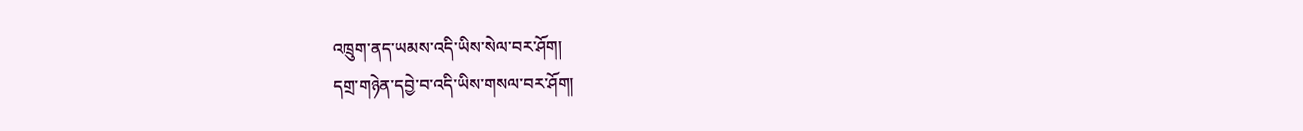འཁྲུག་ནད་ཡམས་འདི་ཡིས་སེལ་བར་ཤོག།
དགྲ་གཉེན་དབྱེ་བ་འདི་ཡིས་གསལ་བར་ཤོག།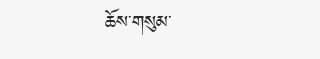ཆོས་གསུམ་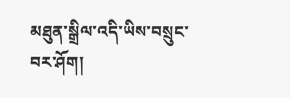མཐུན་སྒྲིལ་འདི་ཡིས་བསྲུང་བར་ཤོག།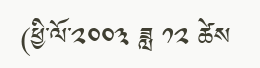(ཕྱི་ལོ་༢༠༠༣ ཟླ ༡༢ ཚེས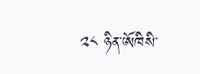༢༨ ཉིན་ཨོཁིསི་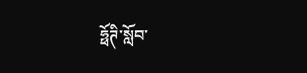ཧྥོཊི་སློབ་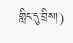གླིང་དུ་བྲིས།)